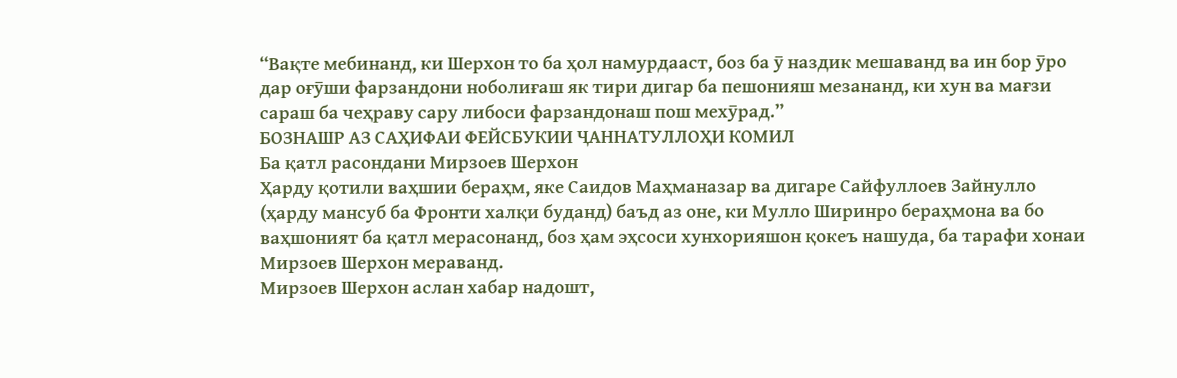“Вақте мебинанд, ки Шерхон то ба ҳол намурдааст, боз ба ӯ наздик мешаванд ва ин бор ӯро дар оғӯши фарзандони ноболиғаш як тири дигар ба пешонияш мезананд, ки хун ва мағзи сараш ба чеҳраву сару либоси фарзандонаш пош мехӯрад.”
БОЗНАШР АЗ САҲИФАИ ФЕЙСБУКИИ ҶАННАТУЛЛОҲИ КОМИЛ
Ба қатл расондани Мирзоев Шерхон
Ҳарду қотили ваҳшии бераҳм, яке Саидов Маҳманазар ва дигаре Сайфуллоев Зайнулло (ҳарду мансуб ба Фронти халқи буданд) баъд аз оне, ки Мулло Ширинро бераҳмона ва бо ваҳшоният ба қатл мерасонанд, боз ҳам эҳсоси хунхорияшон қокеъ нашуда, ба тарафи хонаи Мирзоев Шерхон мераванд.
Мирзоев Шерхон аслан хабар надошт,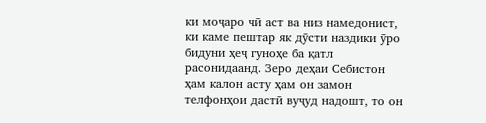ки моҷаро чӣ аст ва низ намедонист, ки каме пештар як дӯсти наздики ӯро бидуни ҳеҷ гуноҳе ба қатл расонидаанд. Зеро деҳаи Себистон ҳам калон асту ҳам он замон телфонҳои дастӣ вуҷуд надошт, то он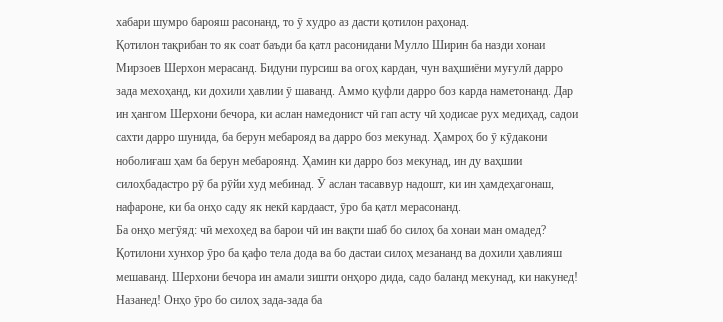хабари шумро барояш расонанд, то ӯ худро аз дасти қотилон раҳонад.
Қотилон тақрибан то як соат баъди ба қатл расонидани Мулло Ширин ба назди хонаи Мирзоев Шерхон мерасанд. Бидуни пурсиш ва огоҳ кардан, чун ваҳшиёни муғулӣ дарро зада мехоҳанд, ки дохили ҳавлии ӯ шаванд. Аммо қуфли дарро боз карда наметонанд. Дар ин ҳангом Шерхони бечора, ки аслан намедонист чӣ гап асту чӣ ҳодисае рух медиҳад, садои сахти дарро шунида, ба берун мебарояд ва дарро боз мекунад. Ҳамроҳ бо ӯ кӯдакони ноболиғаш ҳам ба берун мебароянд. Ҳамин ки дарро боз мекунад, ин ду ваҳшии силоҳбадастро рӯ ба рӯйи худ мебинад. Ӯ аслан тасаввур надошт, ки ин ҳамдеҳагонаш, нафароне, ки ба онҳо саду як некӣ кардааст, ӯро ба қатл мерасонанд.
Ба онҳо мегӯяд: чӣ мехоҳед ва барои чӣ ин вақти шаб бо силоҳ ба хонаи ман омадед? Қотилони хунхор ӯро ба қафо тела дода ва бо дастаи силоҳ мезананд ва дохили ҳавлияш мешаванд. Шерхони бечора ин амали зишти онҳоро дида, садо баланд мекунад, ки накунед! Назанед! Онҳо ӯро бо силоҳ зада-зада ба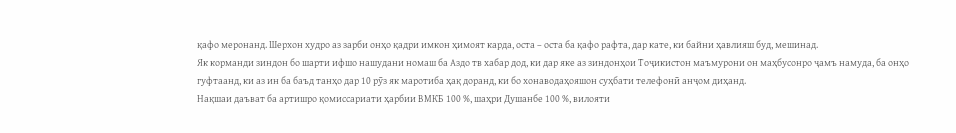қафо меронанд. Шерхон худро аз зарби онҳо қадри имкон ҳимоят карда, оста – оста ба қафо рафта, дар кате, ки байни ҳавлияш буд, мешинад.
Як корманди зиндон бо шарти ифшо нашудани номаш ба Аздо тв хабар дод, ки дар яке аз зиндонҳои Тоҷикистон маъмурони он маҳбусонро ҷамъ намуда, ба онҳо гуфтаанд, ки аз ин ба баъд танҳо дар 10 рӯз як маротиба ҳақ доранд, ки бо хонаводаҳояшон суҳбати телефонӣ анҷом диҳанд.
Нақшаи даъват ба артишро қомиссариати ҳарбии ВМКБ 100 %, шаҳри Душанбе 100 %, вилояти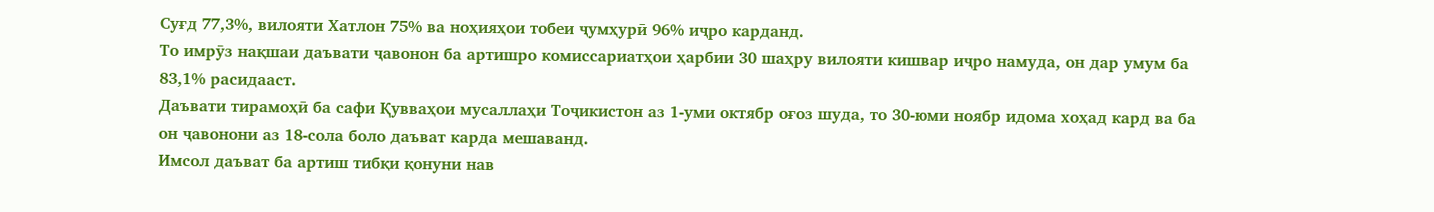Суғд 77,3%, вилояти Хатлон 75% ва ноҳияҳои тобеи ҷумҳурӣ 96% иҷро карданд.
То имрӯз нақшаи даъвати ҷавонон ба артишро комиссариатҳои ҳарбии 30 шаҳру вилояти кишвар иҷро намуда, он дар умум ба 83,1% расидааст.
Даъвати тирамоҳӣ ба сафи Қувваҳои мусаллаҳи Тоҷикистон аз 1-уми октябр оғоз шуда, то 30-юми ноябр идома хоҳад кард ва ба он ҷавонони аз 18-сола боло даъват карда мешаванд.
Имсол даъват ба артиш тибқи қонуни нав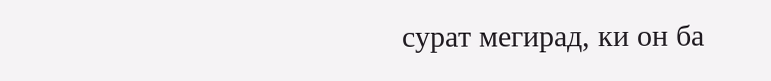сурат мегирад, ки он ба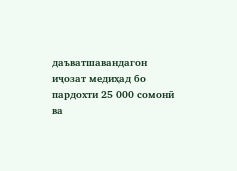даъватшавандагон иҷозат медиҳад бо пардохти 25 000 сомонӣ ва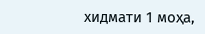хидмати 1 моҳа,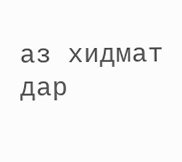аз хидмат дар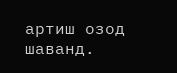артиш озод шаванд.